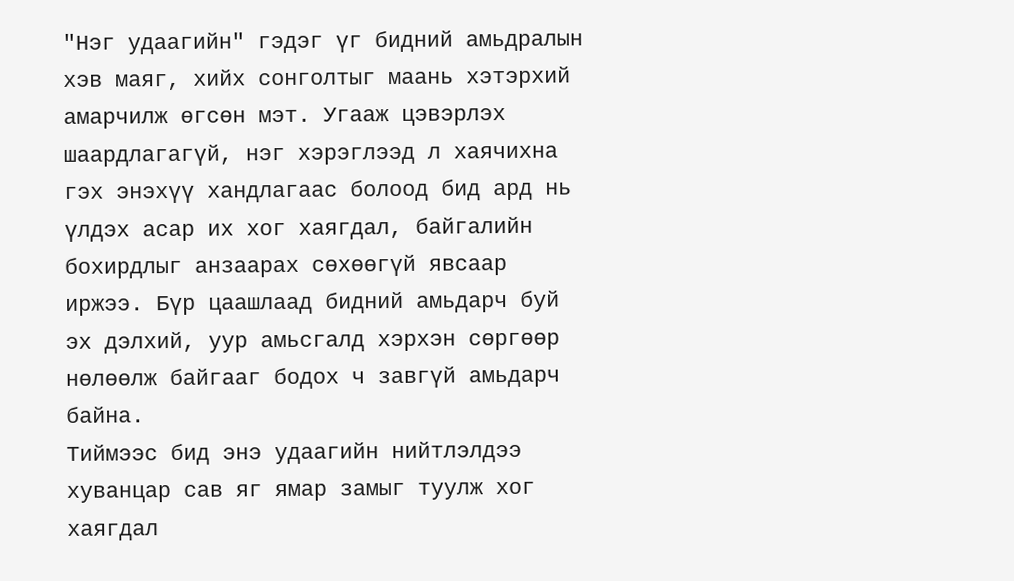"Нэг удаагийн" гэдэг үг бидний амьдралын хэв маяг, хийх сонголтыг маань хэтэрхий амарчилж өгсөн мэт. Угааж цэвэрлэх шаардлагагүй, нэг хэрэглээд л хаячихна гэх энэхүү хандлагаас болоод бид ард нь үлдэх асар их хог хаягдал, байгалийн бохирдлыг анзаарах сөхөөгүй явсаар иржээ. Бүр цаашлаад бидний амьдарч буй эх дэлхий, уур амьсгалд хэрхэн сөргөөр нөлөөлж байгааг бодох ч завгүй амьдарч байна.
Тиймээс бид энэ удаагийн нийтлэлдээ хуванцар сав яг ямар замыг туулж хог хаягдал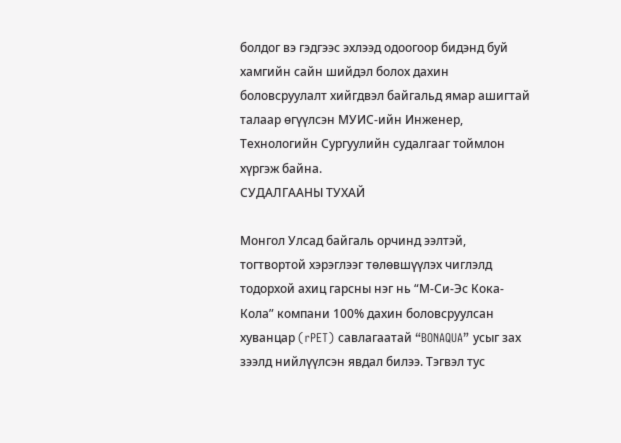болдог вэ гэдгээс эхлээд одоогоор бидэнд буй хамгийн сайн шийдэл болох дахин боловсруулалт хийгдвэл байгальд ямар ашигтай талаар өгүүлсэн МУИС-ийн Инженер, Технологийн Сургуулийн судалгааг тоймлон хүргэж байна.
СУДАЛГААНЫ ТУХАЙ

Монгол Улсад байгаль орчинд ээлтэй, тогтвортой хэрэглээг төлөвшүүлэх чиглэлд тодорхой ахиц гарсны нэг нь “М-Си-Эс Кока-Кола” компани 100% дахин боловсруулсан хуванцар (rPET) савлагаатай “BONAQUA” усыг зах зээлд нийлүүлсэн явдал билээ. Тэгвэл тус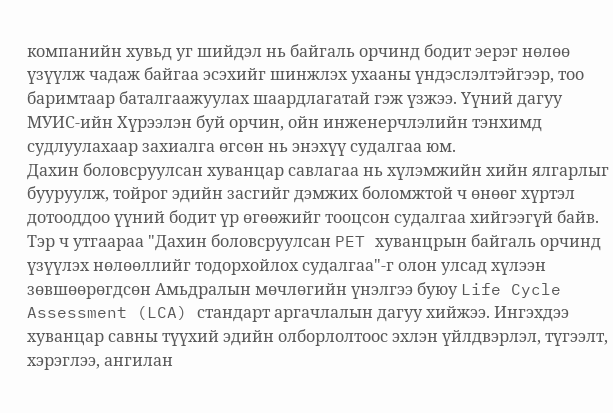компанийн хувьд уг шийдэл нь байгаль орчинд бодит эерэг нөлөө үзүүлж чадаж байгаа эсэхийг шинжлэх ухааны үндэслэлтэйгээр, тоо баримтаар баталгаажуулах шаардлагатай гэж үзжээ. Үүний дагуу МУИС-ийн Хүрээлэн буй орчин, ойн инженерчлэлийн тэнхимд судлуулахаар захиалга өгсөн нь энэхүү судалгаа юм.
Дахин боловсруулсан хуванцар савлагаа нь хүлэмжийн хийн ялгарлыг бууруулж, тойрог эдийн засгийг дэмжих боломжтой ч өнөөг хүртэл дотооддоо үүний бодит үр өгөөжийг тооцсон судалгаа хийгээгүй байв. Тэр ч утгаараа "Дахин боловсруулсан PET хуванцрын байгаль орчинд үзүүлэх нөлөөллийг тодорхойлох судалгаа"-г олон улсад хүлээн зөвшөөрөгдсөн Амьдралын мөчлөгийн үнэлгээ буюу Life Cycle Assessment (LCA) стандарт аргачлалын дагуу хийжээ. Ингэхдээ хуванцар савны түүхий эдийн олборлолтоос эхлэн үйлдвэрлэл, түгээлт, хэрэглээ, ангилан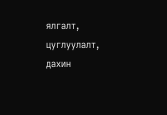ялгалт, цуглуулалт, дахин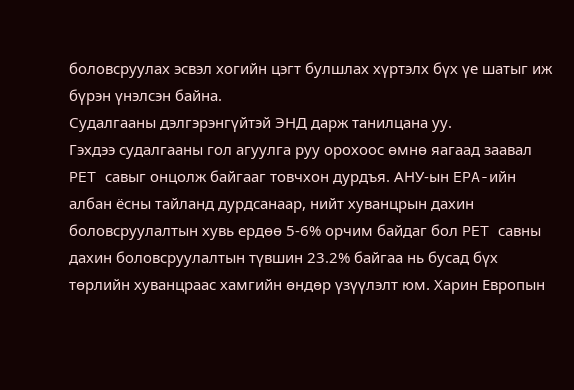боловсруулах эсвэл хогийн цэгт булшлах хүртэлх бүх үе шатыг иж бүрэн үнэлсэн байна.
Судалгааны дэлгэрэнгүйтэй ЭНД дарж танилцана уу.
Гэхдээ судалгааны гол агуулга руу орохоос өмнө яагаад заавал PET савыг онцолж байгааг товчхон дурдъя. АНУ-ын EPA-ийн албан ёсны тайланд дурдсанаар, нийт хуванцрын дахин боловсруулалтын хувь ердөө 5-6% орчим байдаг бол PET савны дахин боловсруулалтын түвшин 23.2% байгаа нь бусад бүх төрлийн хуванцраас хамгийн өндөр үзүүлэлт юм. Харин Европын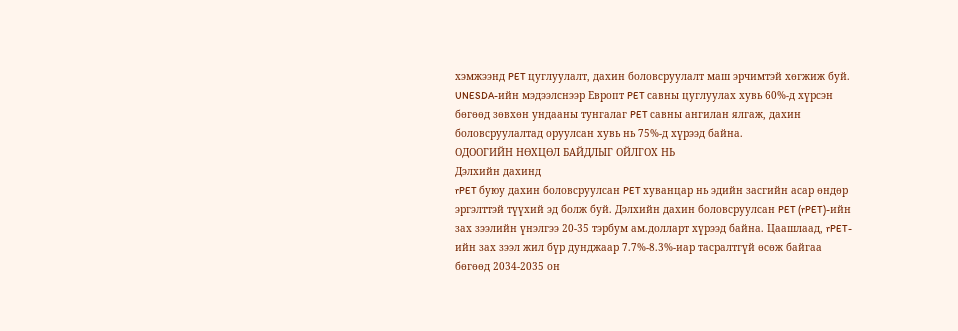хэмжээнд PET цуглуулалт, дахин боловсруулалт маш эрчимтэй хөгжиж буй. UNESDA-ийн мэдээлснээр Европт PET савны цуглуулах хувь 60%-д хүрсэн бөгөөд зөвхөн ундааны тунгалаг PET савны ангилан ялгаж, дахин боловсруулалтад оруулсан хувь нь 75%-д хүрээд байна.
ОДООГИЙН НӨХЦӨЛ БАЙДЛЫГ ОЙЛГОХ НЬ
Дэлхийн дахинд
rPET буюу дахин боловсруулсан PET хуванцар нь эдийн засгийн асар өндөр эргэлттэй түүхий эд болж буй. Дэлхийн дахин боловсруулсан PET (rPET)-ийн зах зээлийн үнэлгээ 20-35 тэрбум ам.долларт хүрээд байна. Цаашлаад, rPET-ийн зах зээл жил бүр дунджаар 7.7%-8.3%-иар тасралтгүй өсөж байгаа бөгөөд 2034-2035 он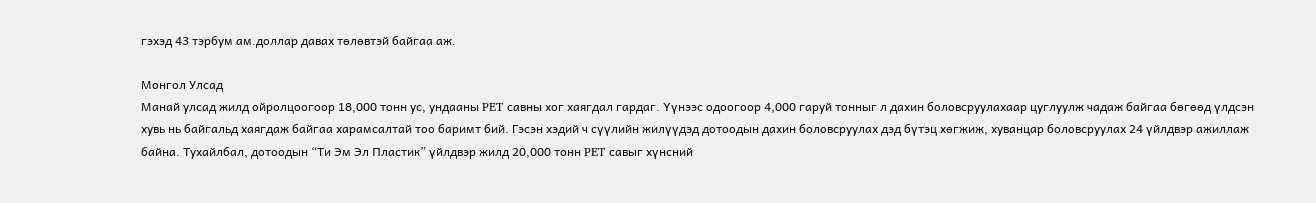гэхэд 43 тэрбум ам.доллар давах төлөвтэй байгаа аж.

Монгол Улсад
Манай улсад жилд ойролцоогоор 18,000 тонн ус, ундааны PET савны хог хаягдал гардаг. Үүнээс одоогоор 4,000 гаруй тонныг л дахин боловсруулахаар цуглуулж чадаж байгаа бөгөөд үлдсэн хувь нь байгальд хаягдаж байгаа харамсалтай тоо баримт бий. Гэсэн хэдий ч сүүлийн жилүүдэд дотоодын дахин боловсруулах дэд бүтэц хөгжиж, хуванцар боловсруулах 24 үйлдвэр ажиллаж байна. Тухайлбал, дотоодын “Ти Эм Эл Пластик” үйлдвэр жилд 20,000 тонн PET савыг хүнсний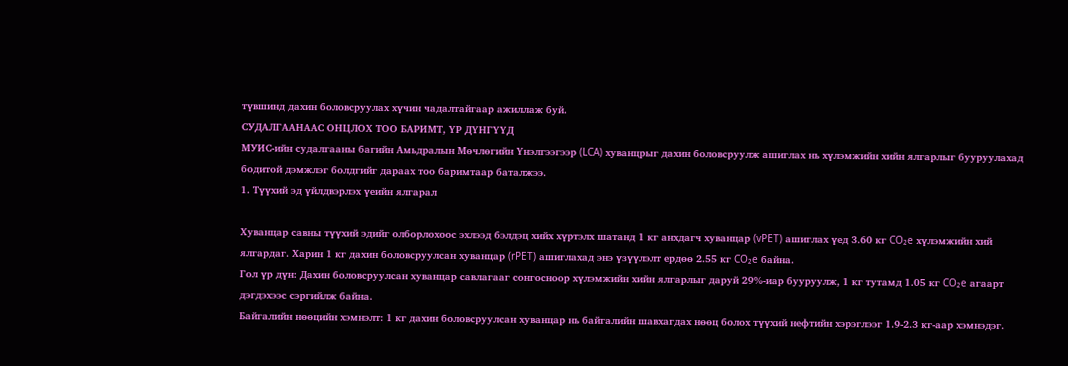түвшинд дахин боловсруулах хүчин чадалтайгаар ажиллаж буй.
СУДАЛГААНААС ОНЦЛОХ ТОО БАРИМТ, ҮР ДҮНГҮҮД
МУИС-ийн судалгааны багийн Амьдралын Мөчлөгийн Үнэлгээгээр (LCA) хуванцрыг дахин боловсруулж ашиглах нь хүлэмжийн хийн ялгарлыг бууруулахад бодитой дэмжлэг болдгийг дараах тоо баримтаар баталжээ.
1. Түүхий эд үйлдвэрлэх үеийн ялгарал

Хуванцар савны түүхий эдийг олборлохоос эхлээд бэлдэц хийх хүртэлх шатанд 1 кг анхдагч хуванцар (vPET) ашиглах үед 3.60 кг CO₂e хүлэмжийн хий ялгардаг. Харин 1 кг дахин боловсруулсан хуванцар (rPET) ашиглахад энэ үзүүлэлт ердөө 2.55 кг CO₂e байна.
Гол үр дүн: Дахин боловсруулсан хуванцар савлагааг сонгосноор хүлэмжийн хийн ялгарлыг даруй 29%-иар бууруулж, 1 кг тутамд 1.05 кг CO₂e агаарт дэгдэхээс сэргийлж байна.
Байгалийн нөөцийн хэмнэлт: 1 кг дахин боловсруулсан хуванцар нь байгалийн шавхагдах нөөц болох түүхий нефтийн хэрэглээг 1.9-2.3 кг-аар хэмнэдэг.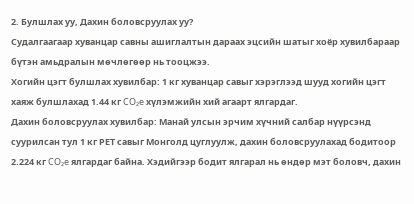2. Булшлах уу, Дахин боловсруулах уу?
Судалгаагаар хуванцар савны ашиглалтын дараах эцсийн шатыг хоёр хувилбараар бүтэн амьдралын мөчлөгөөр нь тооцжээ.
Хогийн цэгт булшлах хувилбар: 1 кг хуванцар савыг хэрэглээд шууд хогийн цэгт хаяж булшлахад 1.44 кг CO₂e хүлэмжийн хий агаарт ялгардаг.
Дахин боловсруулах хувилбар: Манай улсын эрчим хүчний салбар нүүрсэнд суурилсан тул 1 кг РЕТ савыг Монголд цуглуулж, дахин боловсруулахад бодитоор 2.224 кг CO₂e ялгардаг байна. Хэдийгээр бодит ялгарал нь өндөр мэт боловч, дахин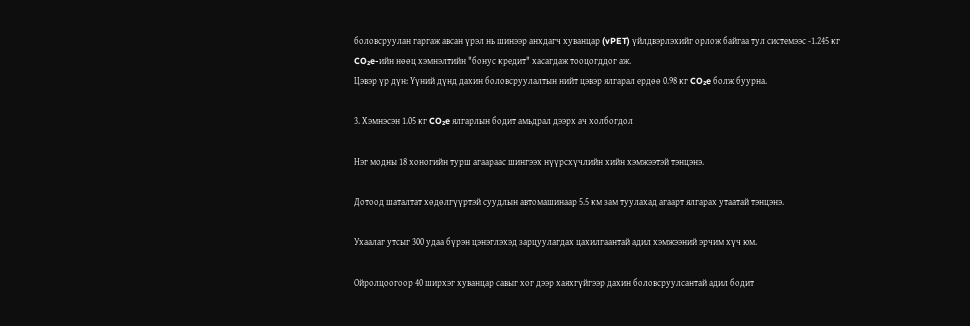боловсруулан гаргаж авсан үрэл нь шинээр анхдагч хуванцар (vPET) үйлдвэрлэхийг орлож байгаа тул системээс -1.245 кг CO₂e-ийн нөөц хэмнэлтийн "бонус кредит" хасагдаж тооцогддог аж.
Цэвэр үр дүн: Үүний дүнд дахин боловсруулалтын нийт цэвэр ялгарал ердөө 0.98 кг CO₂e болж буурна.

3. Хэмнэсэн 1.05 кг CO₂e ялгарлын бодит амьдрал дээрх ач холбогдол

Нэг модны 18 хоногийн турш агаараас шингээх нүүрсхүчлийн хийн хэмжээтэй тэнцэнэ.

Дотоод шаталтат хөдөлгүүртэй суудлын автомашинаар 5.5 км зам туулахад агаарт ялгарах утаатай тэнцэнэ.

Ухаалаг утсыг 300 удаа бүрэн цэнэглэхэд зарцуулагдах цахилгаантай адил хэмжээний эрчим хүч юм.

Ойролцоогоор 40 ширхэг хуванцар савыг хог дээр хаяхгүйгээр дахин боловсруулсантай адил бодит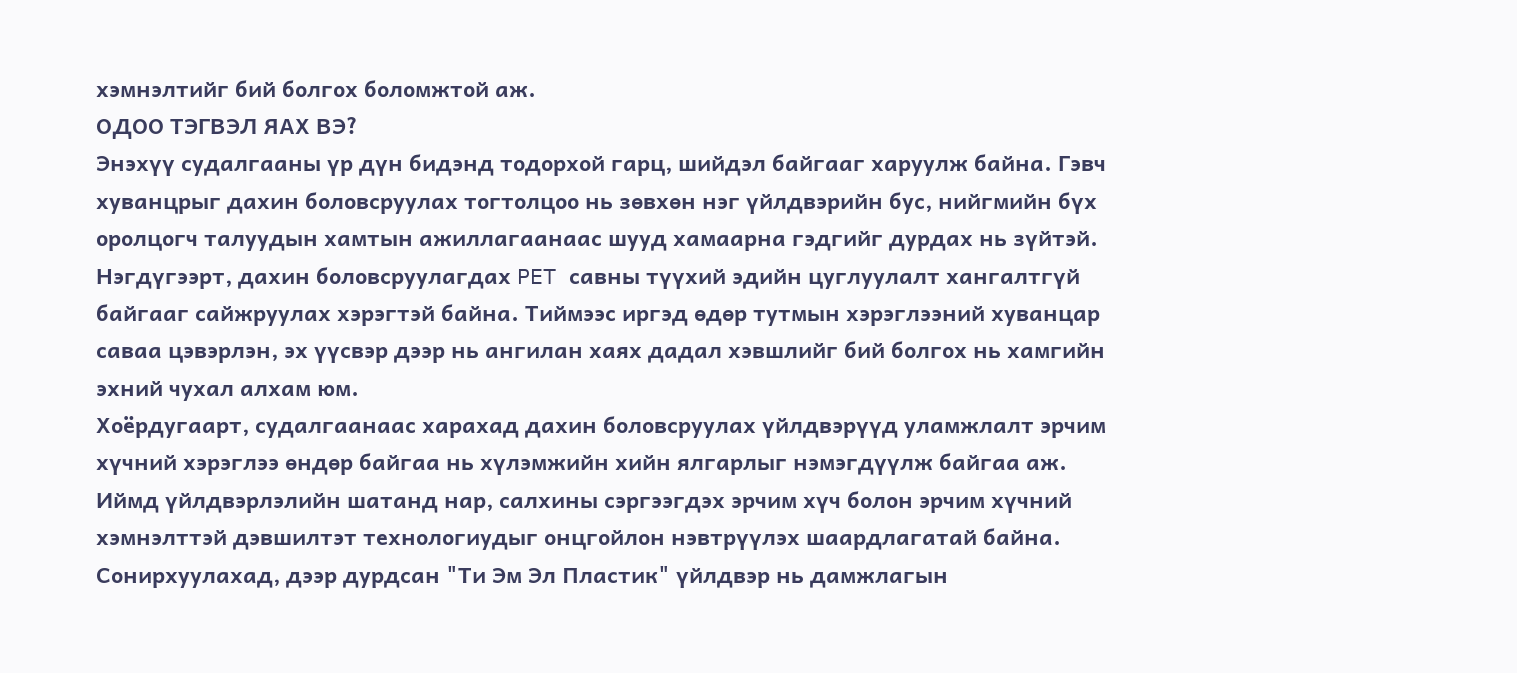хэмнэлтийг бий болгох боломжтой аж.
ОДОО ТЭГВЭЛ ЯАХ ВЭ?
Энэхүү судалгааны үр дүн бидэнд тодорхой гарц, шийдэл байгааг харуулж байна. Гэвч хуванцрыг дахин боловсруулах тогтолцоо нь зөвхөн нэг үйлдвэрийн бус, нийгмийн бүх оролцогч талуудын хамтын ажиллагаанаас шууд хамаарна гэдгийг дурдах нь зүйтэй.
Нэгдүгээрт, дахин боловсруулагдах PET савны түүхий эдийн цуглуулалт хангалтгүй байгааг сайжруулах хэрэгтэй байна. Тиймээс иргэд өдөр тутмын хэрэглээний хуванцар саваа цэвэрлэн, эх үүсвэр дээр нь ангилан хаях дадал хэвшлийг бий болгох нь хамгийн эхний чухал алхам юм.
Хоёрдугаарт, судалгаанаас харахад дахин боловсруулах үйлдвэрүүд уламжлалт эрчим хүчний хэрэглээ өндөр байгаа нь хүлэмжийн хийн ялгарлыг нэмэгдүүлж байгаа аж. Иймд үйлдвэрлэлийн шатанд нар, салхины сэргээгдэх эрчим хүч болон эрчим хүчний хэмнэлттэй дэвшилтэт технологиудыг онцгойлон нэвтрүүлэх шаардлагатай байна. Сонирхуулахад, дээр дурдсан "Ти Эм Эл Пластик" үйлдвэр нь дамжлагын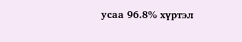усаа 96.8% хүртэл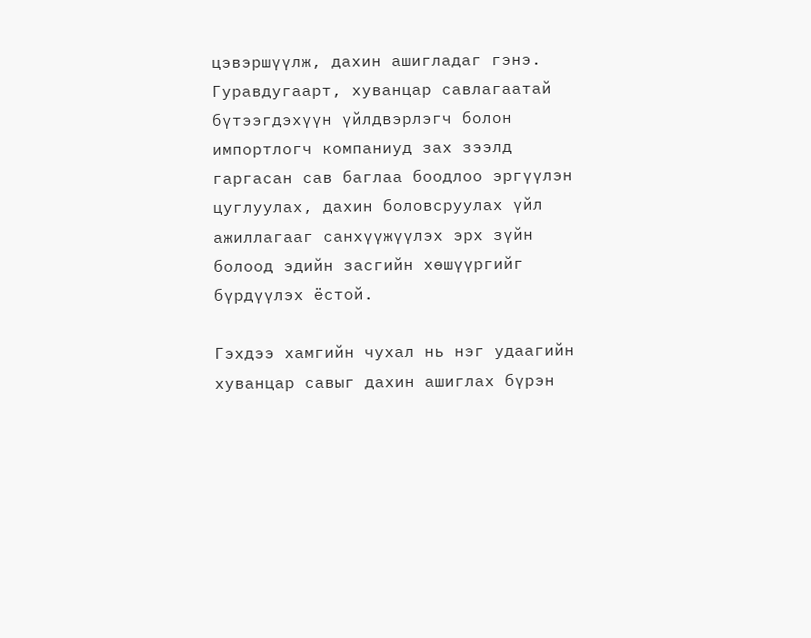цэвэршүүлж, дахин ашигладаг гэнэ.
Гуравдугаарт, хуванцар савлагаатай бүтээгдэхүүн үйлдвэрлэгч болон импортлогч компаниуд зах зээлд гаргасан сав баглаа боодлоо эргүүлэн цуглуулах, дахин боловсруулах үйл ажиллагааг санхүүжүүлэх эрх зүйн болоод эдийн засгийн хөшүүргийг бүрдүүлэх ёстой.

Гэхдээ хамгийн чухал нь нэг удаагийн хуванцар савыг дахин ашиглах бүрэн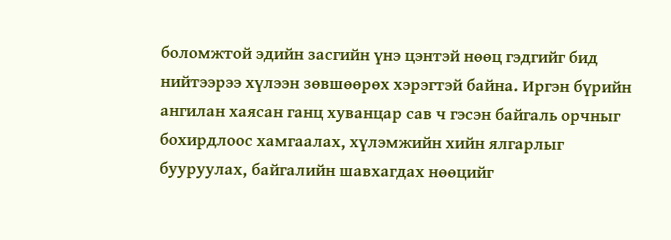боломжтой эдийн засгийн үнэ цэнтэй нөөц гэдгийг бид нийтээрээ хүлээн зөвшөөрөх хэрэгтэй байна. Иргэн бүрийн ангилан хаясан ганц хуванцар сав ч гэсэн байгаль орчныг бохирдлоос хамгаалах, хүлэмжийн хийн ялгарлыг бууруулах, байгалийн шавхагдах нөөцийг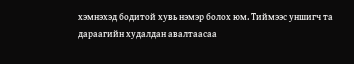хэмнэхэд бодитой хувь нэмэр болох юм. Тиймээс уншигч та дараагийн худалдан авалтаасаа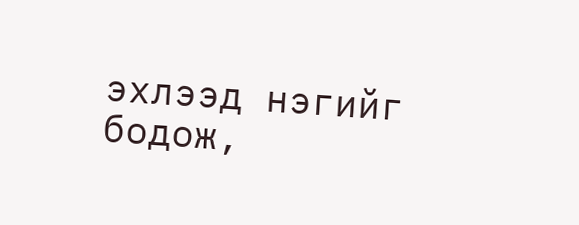эхлээд нэгийг бодож,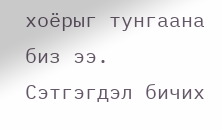хоёрыг тунгаана биз ээ.
Сэтгэгдэл бичих